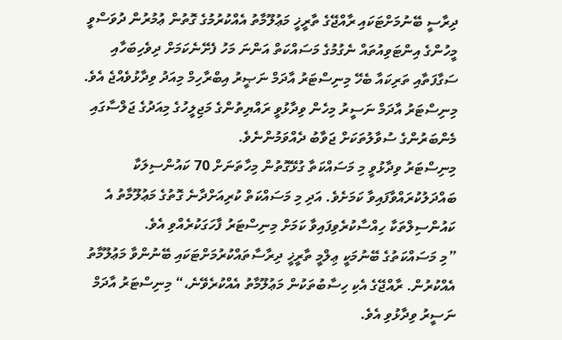ދިރާސީ ބޭނުމަށްޓަކައި ރާއްޖޭގެ ތާރީޚީ މަޢުލޫމާތު އެއްކުރުމުގެ ގޮތުން ޢުމުރުން ދުވަސްވީ މީހުންގެ އިންޓަވިއުތައް ނެގުމުގެ މަސައްކަތް އަންނަ މަހު ފެށޭނެކަމަށް ދިވެހިބަހާއި ސަގާފަތާއި ތަރިކައާ ބެހޭ މިނިސްޓަރު އާދަމް ނަޞީރު އިބްރާހިމް މިއަދު ވިދާޅުވެއްޖެ އެވެ.
މިނިސްޓަރު އާދަމް ނަސީރު މިހެން ވިދާޅުވީ ރައްޔިތުންގެ މަޖިލީހުގެ މިއަދުގެ ޖަލްސާގައި މެންބަރުންގެ ސުވާލުތަކަށް ޖަވާބު ދެއްވަމުންނެވެ.
މިނިސްޓަރު ވިދާޅުވީ މި މަސައްކަތާ ގުޅޭގޮތުން މިހާތަނަށް 70 ކައުންސިލަކާ ބައްދަލުކުރައްވާފައިވާ ކަމަށެވެ. އަދި މި މަސައްކަތް ކުރިއަށްދާނެ ގޮތުގެ މަޢުލޫމާތު އެ ކައުންސިލްތަކާ ހިއްސާކުރެވިފައިވާ ކަމަށް މިނިސްޓަރު ފާހަގަކުރެއްވި އެވެ.
”މި މަސައްކަތުގެ ބޭނުމަކީ ޢިލްމީ ތާރީޚީ ދިރާސާތައްކުރުމަށްޓަކައި ބޭނުންވާ މަޢުލޫމާތު އެއްކުރުން. ރާއްޖޭގެ އެކި ހިސާބުތަކުން މަޢުލޫމާތު އެއްކުރެވޭނެ،“ މިނިސްޓަރު އާދަމް ނަސީރު ވިދާޅުވި އެވެ.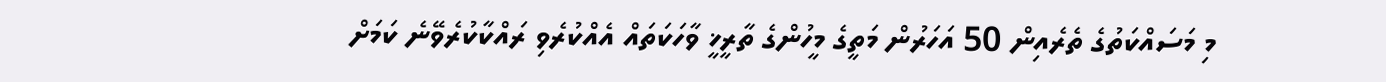މި މަސައްކަތުގެ ތެރެއިން 50 އަހަރުން މަތީގެ މީހުންގެ ތާރީޚީ ވާހަކަތައް އެއްކުރެވި ރައްކާކުރެވޭނެ ކަމަށް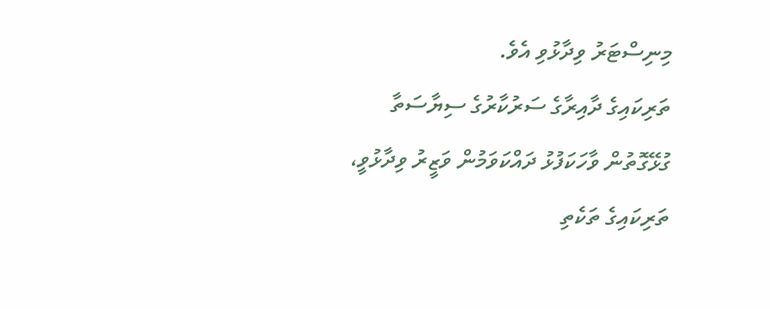މިނިސްޓަރު ވިދާޅުވި އެވެ.
ތަރިކައިގެ ދާއިރާގެ ސަރުކާރުގެ ސިޔާސަތާ ގުޅޭގޮތުން ވާހަކަފުޅު ދައްކަވަމުން ވަޒީރު ވިދާޅުވީ، ތަރިކައިގެ ތަކެތި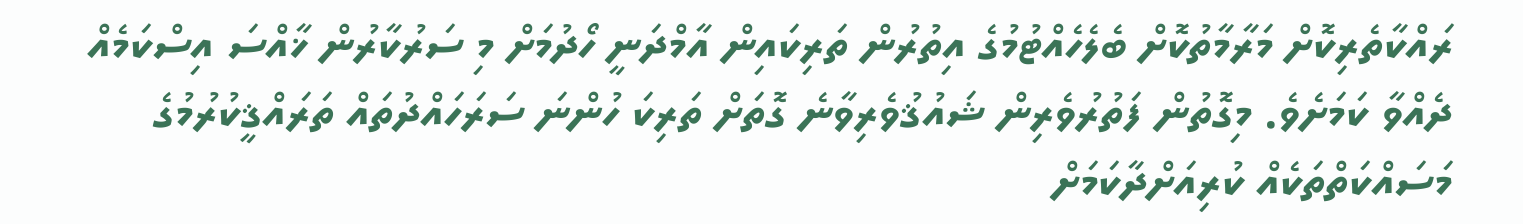ރައްކާތެރިކޮށް މަރާމާތުކޮށް ބެލެހެއްޓުމުގެ އިތުރުން ތަރިކައިން އާމްދަނީ ހޯދުމަށް މި ސަރުކާރުން ޚާއްސަ އިސްކަމެއް ދެއްވާ ކަމަށެވެ. މިގޮތުން ފަތުރުވެރިން ޝައުޤުވެރިވާނެ ގޮތަށް ތަރިކަ ހުންނަ ސަރަހައްދުތައް ތަރައްޤީކުރުމުގެ މަސައްކަތްތަކެއް ކުރިއަށްދާކަމަށް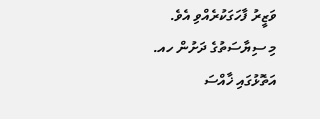ވަޒީރު ފާހަގަކުރެއްވި އެވެ.
މި ސިޔާސަތުގެ ދަށުން ހއ. އަތޮޅުގައި ޚާއްސަ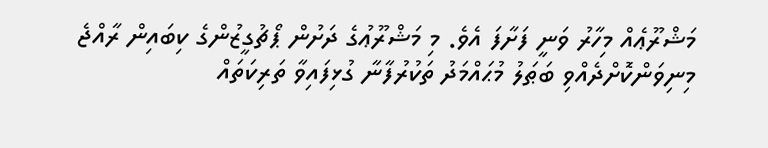މަޝްރޫޢެއް މިހާރު ވަނީ ފަށާފަ އެވެ. މި މަޝްރޫޢުގެ ދަށުން ޕޯޗުގީޒުންގެ ކިބައިން ރާއްޖެ މިނިވަންކޮށްދެއްވި ބަޠަލު މުޙައްމަދު ތަކުރުފާނާ ގުޅިފައިވާ ތަރިކަތައް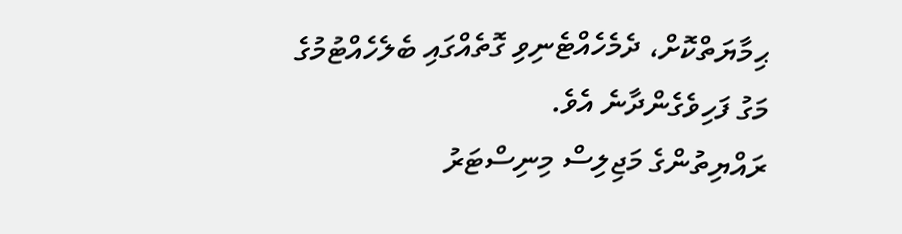ޙިމާޔަތްކޮށް، ދެމެހެއްޓެނިވި ގޮތެއްގައި ބެލެހެއްޓުމުގެ މަގު ފަހިވެގެންދާނެ އެވެ.
ރައްޔިތުންގެ މަޖިލިސް މިނިސްޓަރު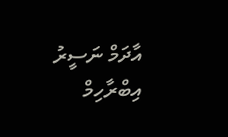އާދަމް ނަސީރު އިބްރާހިމް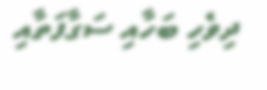ދިވެހި ބަހާއި ސަގާފަތާއި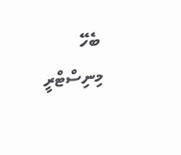ބެހޭ މިނިސްޓްރީ